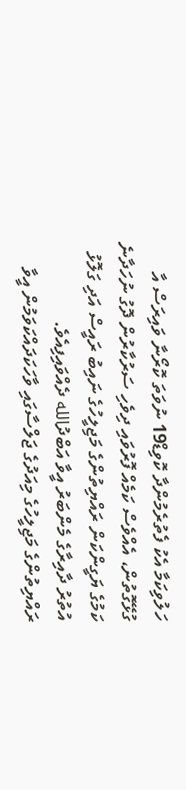ހަލުވިކަމާ އެކު ފެތުރެމުންދާ ކޮވިޑް19 ނުވަތަ ކޮރޯނާ ވައިރަސް އާ ގުޅޭގޮތުން، އެއްވެސް ކަމެއް ފޮރުވައި ދިވެހި ސަރުކާރުން ދޮގު ނުހަދާނެ ކަމުގެ ޔަގީންކަން ރައްޔިތުންގެ މަޖިލީހުގެ ނައިބު ރައީސް އަދި ގަލޮޅު އުތުރު ދާއިރާގެ މެންބަރު އީވާ އަބްދުالله ދެއްވައިފިއެވެ.
ރައްޔިތުންގެ މަޖިލީހުގެ މިއަދުގެ ޖަލްސާގައި ވާހަކަދައްކަވަމުން އީވާ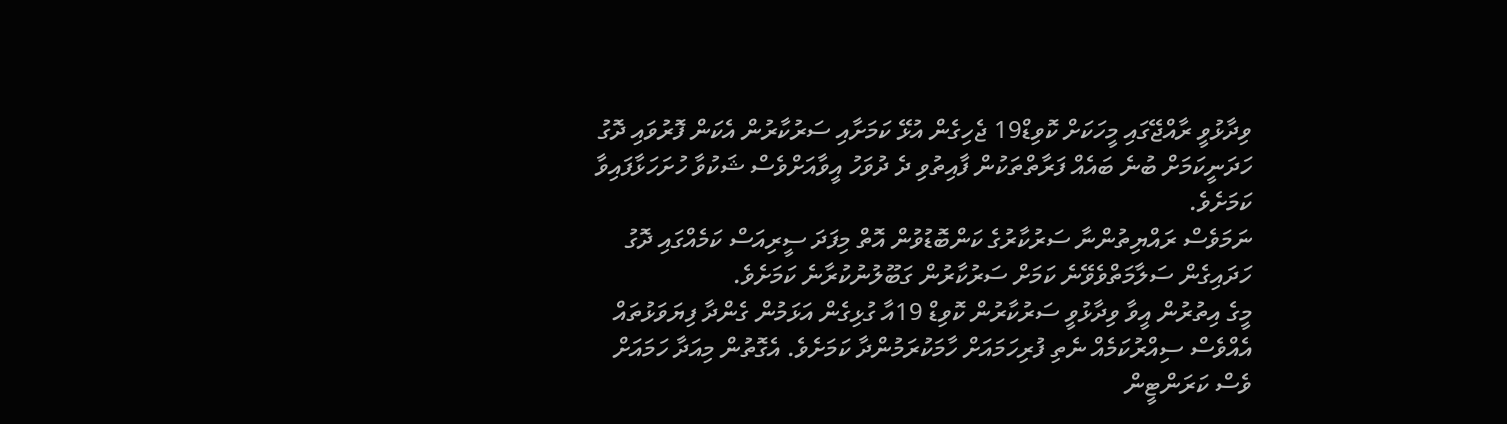ވިދާޅުވީ ރާއްޖޭގައި މީހަކަށް ކޮވިޑް19 ޖެހިގެން އުޅޭ ކަމަށާއި ސަރުކާރުން އެކަން ފޮރުވައި ދޮގު ހަދަނީކަމަށް ބުނެ ބައެއް ފަރާތްތަކުން ފާއިތުވި ދެ ދުވަހު އީވާއަށްވެސް ޝަކުވާ ހުށަހަޅާފައިވާ ކަމަށެވެ.
ނަމަވެސް ރައްޔިތުންނާ ސަރުކާރުގެ ކަންބޮޑުވުން އޮތް މިފަދަ ސީރިއަސް ކަމެއްގައި ދޮގު ހަދައިގެން ސަލާމަތްވެވޭނެ ކަމަށް ސަރުކާރުން ގަބޫލުނުކުރާނެ ކަމަށެވެ.
މީގެ އިތުރުން އީވާ ވިދާޅުވީ ސަރުކާރުން ކޮވިޑް 19އާ ގުޅިގެން އަޅަމުން ގެންދާ ފިޔަވަޅުތައް އެއްވެސް ސިއްރުކަމެއް ނެތި ފުރިހަމައަށް ހާމަކުރަމުންދާ ކަމަށެވެ. އެގޮތުން މިއަދާ ހަމައަށް ވެސް ކަރަންޓީން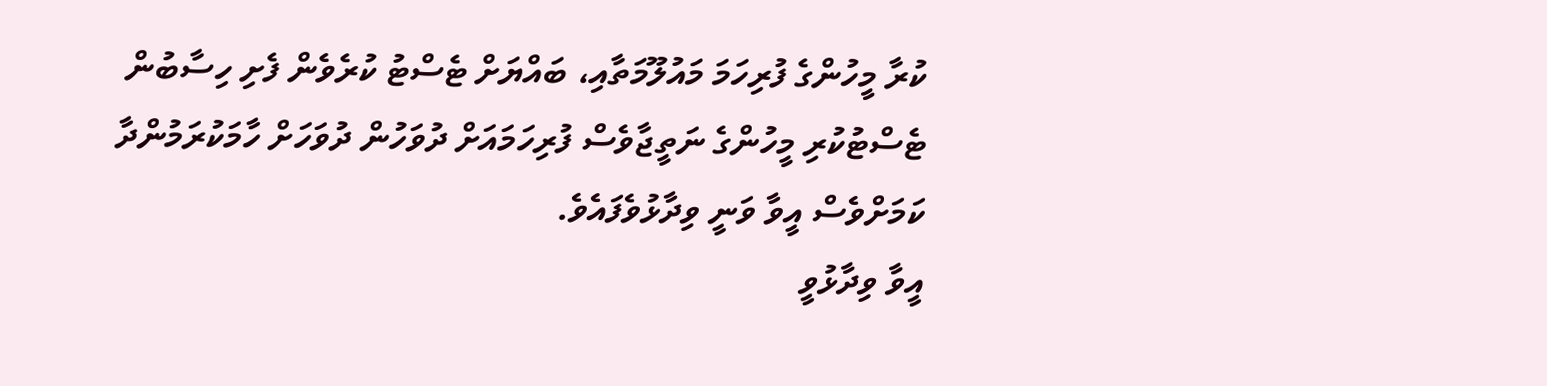ކުރާ މީހުންގެ ފުރިހަމަ މައުލޫމަތާއި، ބައްޔަށް ޓެސްޓު ކުރެވެން ފެށި ހިސާބުން ޓެސްޓުކުރި މީހުންގެ ނަތީޖާވެސް ފުރިހަމައަށް ދުވަހުން ދުވަހަށް ހާމަކުރަމުންދާ ކަމަށްވެސް އީވާ ވަނީ ވިދާޅުވެފައެވެ.
އީވާ ވިދާޅުވީ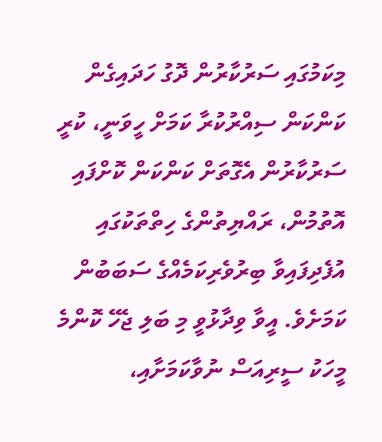މިކަމުގައި ސަރުކާރުން ދޮގު ހަދައިގެން ކަންކަން ސިއްރުކުރާ ކަމަށް ހީވަނީ، ކުރީ ސަރުކާރުން އެގޮތަށް ކަންކަން ކޮށްފައި އޮތުމުން، ރައްޔިތުންގެ ހިތްތަކުގައި އުފެދިފައިވާ ބިރުވެރިކަމެއްގެ ސަބަބުން ކަމަށެވެ. އީވާ ވިދާޅުވީ މި ބަލި ޖެހޭ ކޮންމެ މީހަކު ސީރިއަސް ނުވާކަމަށާއި،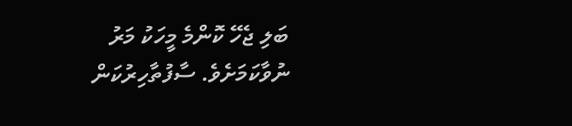ބަލި ޖެހޭ ކޮންމެ މީހަކު މަރު ނުވާކަމަށެވެ. ސާފުތާހިރުކަން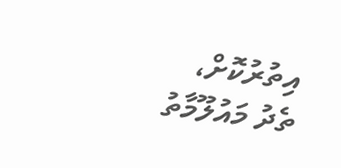އިތުރުކޮށް، ތެދު މައުލޫމާތު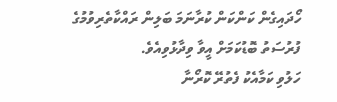ހޯދައިގެން ކަންކަން ކުރާނަމަ ބަލިން ރައްކާތެރިވުމުގެ ފުރުސަތު ބޮޑުކަމަށް އީވާ ވިދާޅުވިއެވެ.
ހަލުވި ކަމާއެކު ފެތުރޭ ކޮރޯނާ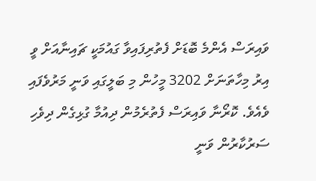ވައިރަސް އެންމެ ބޮޑަށް ފެތުރިފައިވާ ގައުމަކީ ޗައިނާއަށް ވީ އިރު މިހާތަނަށް 3202 މީހުން މި ބަލީގައި ވަނީ މަރުވެފައި ވެއެވެ. ކޮރޯނާ ވައިރަސް ފެތުރެމުން ދިއުމާ ގުޅިގެން ދިވެހި ސަރުކާރުން ވަނީ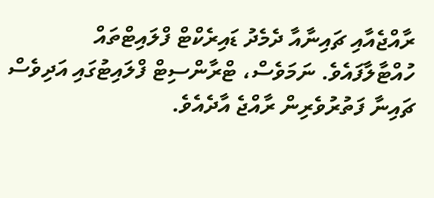ރާއްޖެއާއި ޗައިނާއާ ދެމެދު ޑައިރެކްޓް ފްލައިޓްތައް ހުއްޓާލާފައެވެ. ނަމަވެސް، ޓްރާންސިޓް ފްލައިޓުގައި އަދިވެސް ޗައިނާ ފަތުރުވެރިން ރާއްޖެ އާދެއެވެ.